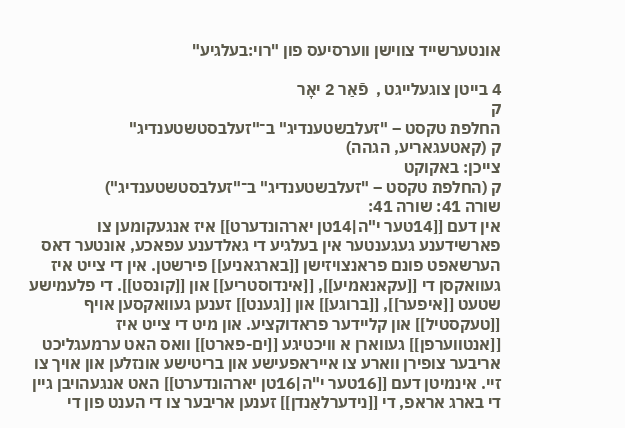אונטערשייד צווישן ווערסיעס פון "רוי:בעלגיע"

4 בייטן צוגעלייגט ,  פֿאַר 2 יאָר
ק
החלפת טקסט – "זעלבשטענדיג" ב־"זעלבסטשטענדיג"
ק (קאטעגאריע, הגהה)
צייכן: באקוקט
ק (החלפת טקסט – "זעלבשטענדיג" ב־"זעלבסטשטענדיג")
שורה 41: שורה 41:
אין דעם [[14טער י"ה|14טן יארהונדערט]] איז אנגעקומען צו פארשידענע געגענטער אין בעלגיע די גאלדענע עפאכע, אונטער דאס הערשאפט פונם פראנצויזישן [[בארגאניע]] פירשטן. אין די צייט איז געוואקסן די [[עקאנאמיע]], [[אינדוסטריע]] און [[קונסט]]. די פלעמישע שטעט [[איפער]], [[ברוגע]] און [[גענט]] זענען געוואקסען אויף [[טעקסטיל]] און קליידער פראדוקציע. און מיט די צייט איז [[אנטווערפן]] געווארן א וויכטיגע [[ים-פארט]] וואס האט ערמעגליכט אריבער צופירן ווארע צו אייראפעישע און בריטישע אונזלען און אויך צו זיי. אינמיטן דעם [[16טער י"ה|16טן יארהונדערט]] האט אנגעהויבן גיין די בארג אראפ, די [[נידערלאַנדן]] זענען אריבער צו די הענט פון די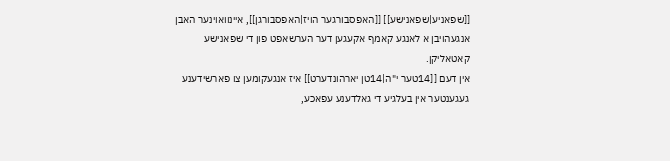[[שפאניע|שפאנישע]] [[האפסבורגער הויז|האפסבורגן]], איינוואוינער האבן אנגעהויבן א לאנגע קאמף אקעגען דער הערשאפט פון די שפאנישע קאטאליקן.
אין דעם [[14טער י"ה|14טן יארהונדערט]] איז אנגעקומען צו פארשידענע געגענטער אין בעלגיע די גאלדענע עפאכע,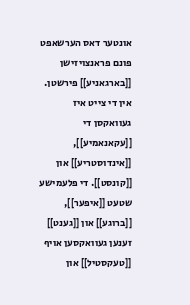אונטער דאס הערשאפט פונם פראנצויזישן [[בארגאניע]] פירשטן. אין די צייט איז געוואקסן די [[עקאנאמיע]], [[אינדוסטריע]] און [[קונסט]]. די פלעמישע שטעט [[איפער]], [[ברוגע]] און [[גענט]] זענען געוואקסען אויף [[טעקסטיל]] און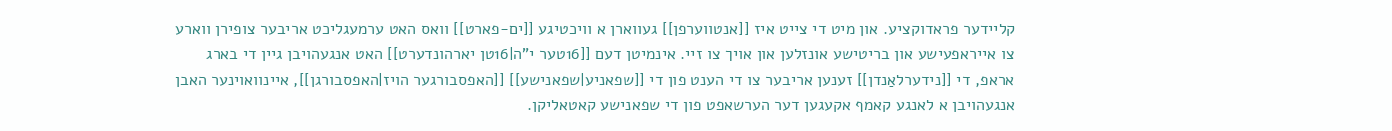קליידער פראדוקציע. און מיט די צייט איז [[אנטווערפן]] געווארן א וויכטיגע [[ים-פארט]] וואס האט ערמעגליכט אריבער צופירן ווארע צו אייראפעישע און בריטישע אונזלען און אויך צו זיי. אינמיטן דעם [[16טער י"ה|16טן יארהונדערט]] האט אנגעהויבן גיין די בארג אראפ, די [[נידערלאַנדן]] זענען אריבער צו די הענט פון די [[שפאניע|שפאנישע]] [[האפסבורגער הויז|האפסבורגן]], איינוואוינער האבן אנגעהויבן א לאנגע קאמף אקעגען דער הערשאפט פון די שפאנישע קאטאליקן.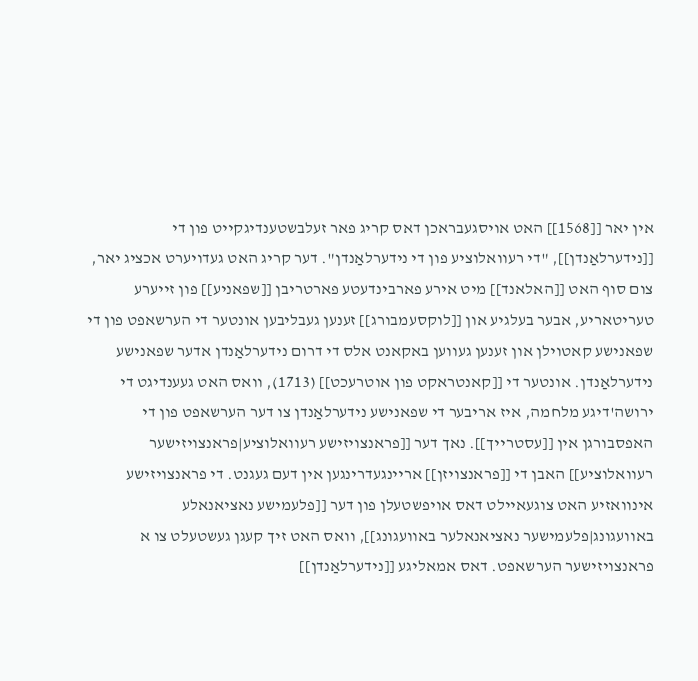אין יאר [[1568]] האט אויסגעבראכן דאס קריג פאר זעלבשטענדיגקייט פון די [[נידערלאַנדן]], "די רעוואלוציע פון די נידערלאַנדן". דער קריג האט געדויערט אכציג יאר, צום סוף האט [[האלאנד]] מיט אירע פארבינדעטע פארטריבן [[שפאניע]] פון זייערע טעריטאריע, אבער בעלגיע און [[לוקסעמבורג]] זענען געבליבען אונטער די הערשאפט פון די שפאנישע קאטוילן און זענען געווען באקאנט אלס די דרום נידערלאַנדן אדער שפאנישע נידערלאַנדן. אונטער די [[קאנטראקט פון אוטרעכט]] (1713), וואס האט געענדיגט די ירושה'דיגע מלחמה, איז אריבער די שפאנישע נידערלאַנדן צו דער הערשאפט פון די האפסבורגן אין [[עסטרייך]]. נאך דער [[פראנצויזישע רעוואלוציע|פראנצויזישער רעוואלוציע]] האבן די [[פראנצויזן]] אריינגעדרינגען אין דעם געגנט. די פראנצויזישע אינוואזיע האט צוגעאיילט דאס אויפשטעלן פון דער [[פלעמישע נאציאנאלע באוועגונג|פלעמישער נאציאנאלער באוועגונג]], וואס האט זיך קעגן געשטעלט צו א פראנצויזישער הערשאפט. דאס אמאליגע [[נידערלאַנדן]]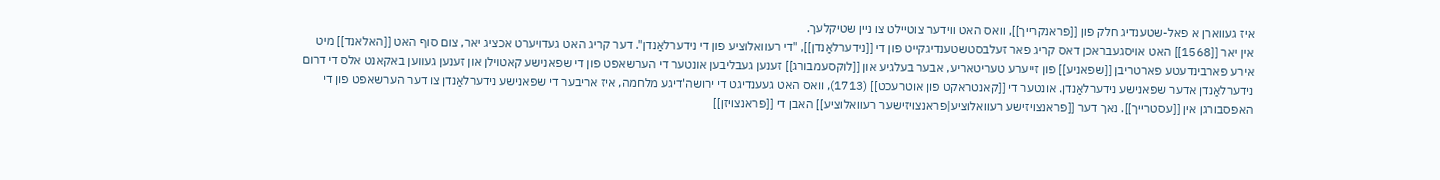איז געווארן א פאל-שטענדיג חלק פון [[פראנקרייך]], וואס האט ווידער צוטיילט צו ניין שטיקלעך.
אין יאר [[1568]] האט אויסגעבראכן דאס קריג פאר זעלבסטשטענדיגקייט פון די [[נידערלאַנדן]], "די רעוואלוציע פון די נידערלאַנדן". דער קריג האט געדויערט אכציג יאר, צום סוף האט [[האלאנד]] מיט אירע פארבינדעטע פארטריבן [[שפאניע]] פון זייערע טעריטאריע, אבער בעלגיע און [[לוקסעמבורג]] זענען געבליבען אונטער די הערשאפט פון די שפאנישע קאטוילן און זענען געווען באקאנט אלס די דרום נידערלאַנדן אדער שפאנישע נידערלאַנדן. אונטער די [[קאנטראקט פון אוטרעכט]] (1713), וואס האט געענדיגט די ירושה'דיגע מלחמה, איז אריבער די שפאנישע נידערלאַנדן צו דער הערשאפט פון די האפסבורגן אין [[עסטרייך]]. נאך דער [[פראנצויזישע רעוואלוציע|פראנצויזישער רעוואלוציע]] האבן די [[פראנצויזן]]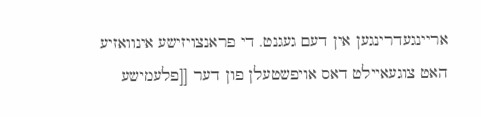אריינגעדרינגען אין דעם געגנט. די פראנצויזישע אינוואזיע האט צוגעאיילט דאס אויפשטעלן פון דער [[פלעמישע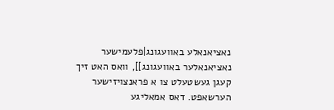נאציאנאלע באוועגונג|פלעמישער נאציאנאלער באוועגונג]], וואס האט זיך קעגן געשטעלט צו א פראנצויזישער הערשאפט. דאס אמאליגע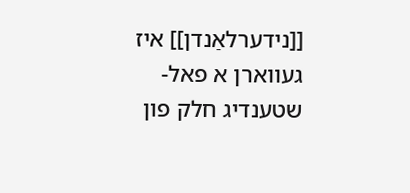[[נידערלאַנדן]] איז געווארן א פאל-שטענדיג חלק פון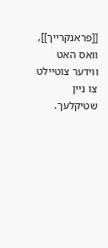[[פראנקרייך]], וואס האט ווידער צוטיילט צו ניין שטיקלעך.